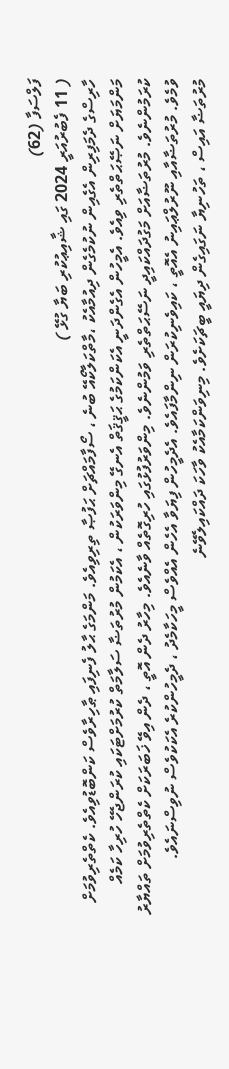ފަލްސަފާ (62)
( 11 ފެބުރުއަރީ 2024 ގައި ޝާއިޢުކުރި ބަޔާ ގުޅޭ )
ހާރިސްގެ ދެމަފިރިން އެގެއިން ނުކުމެގެން ދިއުމާއެކު ،މާތްކަލާކޯއޭ ބުނެ ، ސޯފާމައްޗަށް ޙަފުޞާ ތިރިވިއެވެ. މަންމަގެ ޙާލު ފެނިފައި ޠާހިރާވެސް ކަންބޮޑުވިއެވެ. ކެތްތެރިވުމަށް މަންމަޔަށް ނަޞޭޙަތްތެރި ވިއެވެ. އެމީހުން އެގެންދަނީ އެކަންކަމުގެ ޙަޤީޤަތް އެނގޭ މިންވަރަކުން ، އެކަމުން މުރުތަޟާ ސަލާމަތް ކުރުމަށްޓަކައި ކުރަންޖެހޭ ހުރިހާ ކަމެއް ކުރަމުންނެވެ. މުރުތަޟާއަށް މަގުދައްކައިދީ ނަސޭޙަތްތެރި ވަމުންނެވެ. މިންވަރުފުޅުގައި ހުރިގޮތެއް ވާނެއެވެ. މިހާރު ދެން އޮތީ ، ދެން އިވޭ ޚަބަރަކަށް ކެތްތެރިވުމަށް ތައްޔާރު ވުމެވެ. މުރުތަޟާއާއި ނޫރުލްޢައިނު އެއޮތީ ، ކައިވެނިކުރަން ނިންމާފައެވެ. އެދެމީހުން ފިޔަވާ އެހެން އެއްވެސް މީހަކާމެދު ، ދެމީހުންކުރެ އެކަކުވެސް ނުވިސްނައެވެ.
މުރުތަޟާ އައިސް ، ތަހުނިޔާ ނަގައިގެން ދިޔައީ ބީޗަކަށެވެ. މިނިވަންކަމާއެކު ވާހަކަ ދައްކައިލެވޭނެ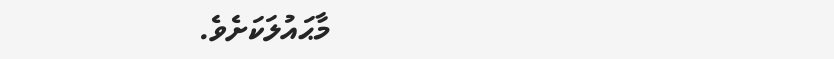މާޙައުލަކަށެވެ.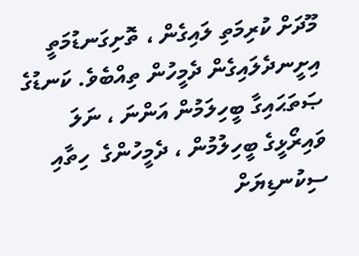މޫދަށް ކުރިމަތި ލައިގެން ، ތޮށިގަނޑުމަތީ އިށީނދެލައިގެން ދެމީހުން ތިއްބެވެ. ކަނޑުގެ ޞަތަޙައިގާ ބީހިލަމުން އަންނަ ، ނަލަ ވައިރޯޅީގެ ބީހިލުމުން ، ދެމީހުންގެ  ހިތާއި ސިކުނޑިޔަށް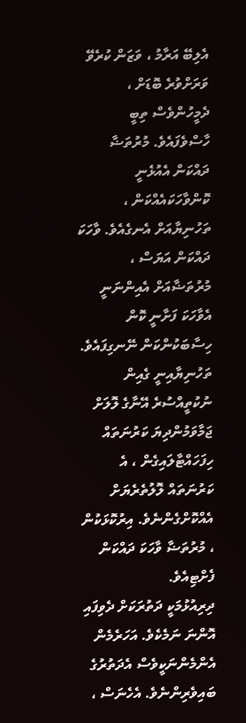އެލިބޭ އަރާމު ، ވަޒަން ކުރެވޭ ވަރަށްވުރެ ބޮޑަށް ، ދެމީހުންވެސް ތިބީ ހާސްވެފައެވެ. މުރުތަޟާ ދައްކަން އެއުޅެނީ ކޮންވާހަކައެއްކަން ، ތަހުނިޔާއަށް އެނގެއެވެ. ވާހަކަ ދައްކަން އަޔަސް ، މުރުތަޟާއަށް އެއިންނަނީ އެވާހަކަ ފަށާނީ ކޮން ހިސާބަކުންކަން ނޭނގިފައެވެ. ތަހުނިޔާއިނީ ގެއިން ނުކުތީއްސުރެ އޭނާގެ ލޮލަށް ޖަމާވަމުންދިޔަ ކަރުނަތައް ހިފަހައްޓާލައިގެން ، އެ ކަރުނަތައް ލޮލުތެރެޔަށް އެއްކޮށްގެންނެވެ. އިރުކޮޅަކުން ، މުރުތަޟާ ވާހަކަ ދައްކަން ފެށްޓިއެވެ.
ދިރިއުޅުމަކީ ދަތުރަކަށް ދެވިފައި އޮންނަ ނަމެކެވެ. އަހަރެމެން އެންމެންނަކީވެސް އެދަތުރުގެ ބައިވެރިންނެވެ. އެހެނަސް ،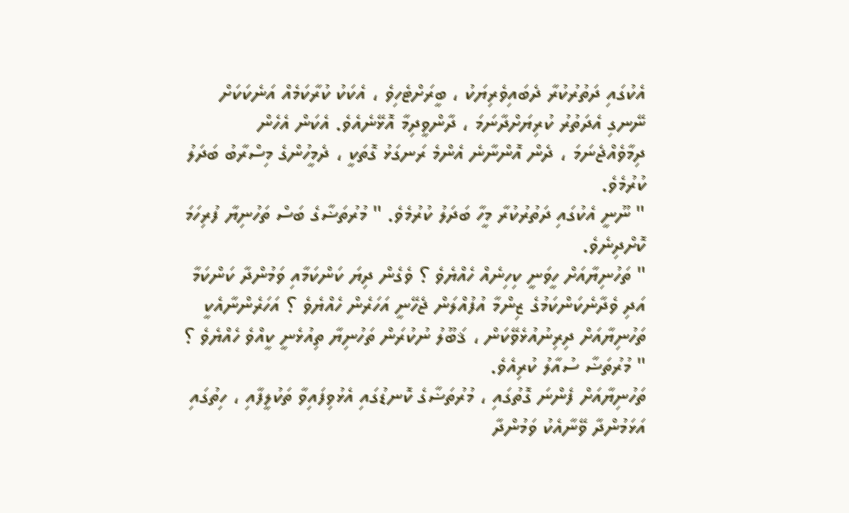އެކުގައި ދަތުރުކުރާ ދެބައިވެރިޔަކު ، ބީރަށްޓެހިވެ ، އެކަކު ކުރާކަމެއް އަނެކަކަށް ނޭނގި އެދަތުރު ކުރިޔަށްދާނަމަ ، ދާންވީދިމާ އޮޅޭނެއެވެ. އެކަން އެހެން ދިމާވެއްޖެނަމަ ، ދެން އޮންނާނެ އެންމެ ރަނގަޅު ގޮތަކީ ، ދެމީހުންގެ މިސްރާބު ބަދަލު ކުރުމެވެ.
" ނޫނީ އެކުގައި ދަތުރުކުރާ މީހާ ބަދަލު ކުރުމެވެ. " މުރުތަޟާގެ ބަސް ތަހުނިޔާ ފުރިހަމަ ކޮށްދިނެވެ.
" ތަހުނިޔާއަށް ހީވަނީ ކިހިނެއް ހެއްޔެވެ ؟ ވެގެން ދިޔަ ކަންކަމާއި ވަމުންދާ ކަންކަމާ އަދި ވެދާނެކަންކަމުގެ ޒިންމާ އުފުއްލަން ޖެހޭނީ އަހަރެން ހެއްޔެވެ ؟ އަހަރެންނާއެކީ ތަހުނިޔާއަށް ދިރިނުއުޅެވޭކަން ، ޤަބޫލު ނުކުރަން ތަހުނިޔާ ތިއުޅެނީ ކީއްވެ ހެއްޔެވެ ؟ " މުރުތަޟާ ސުއާލު ކުރިއެވެ.
ތަހުނިޔާއަށް ފެންނަ ގޮތުގައި ، މުރުތަޟާގެ ކޮނޑުގައި އެޅުވިފައިވާ ތަކުލީފާއި ، ހިތުގައި އަޅަމުންދާ ވޭނާއެކު ވަމުންދާ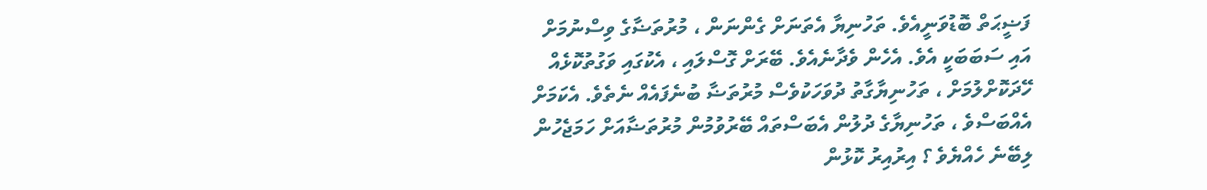ފަޟީޙަތް ބޮޑުވަނީއެވެ. ތަހުނިޔާ އެތަނަށް ގެންނަން ، މުރުތަޟާގެ ވިސްނުމަށް އައި ސަބަބަކީ އެވެ. އެހެން ވެދާނެއެވެ. ބޭރަށް ގޮސްލައި ، އެކުގައި ވަގުތުކޮޅެއް ހޭދަކޮށްލުމަށް ، ތަހުނިޔާގާތު ދުވަހަކުވެސް މުރުތަޟާ ބުނެފައެއް ނެތެވެ. އެކަމަށް އެއްބަސްވެ ، ތަހުނިޔާގެ ދުލުން އެބަސްތައް ބޭރުވުމުން މުރުތަޟާއަށް ހަމަޖެހުން ލިބޭނެ ހެއްޔެވެ ؟ އިރުއިރު ކޮޅުން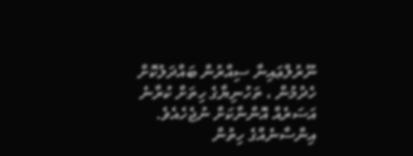ނޫރުލްޢައިނާ ސިއްރުން ބައްދަލުކޮށް ހެދުމުން ، ތަހުނިޔާގެ ހިތަށް ކުރާނެ އަސަރެއް އޮންނާކަށް ނުޖެހެއެވެ. އިންސާނެއްގެ ހިތުން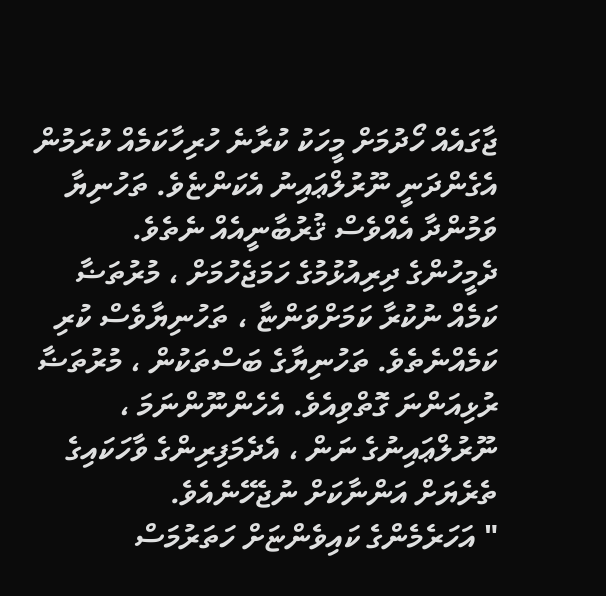ޖާގައެއް ހޯދުމަށް މީހަކު ކުރާނެ ހުރިހާކަމެއް ކުރަމުން އެގެންދަނީ ނޫރުލްޢައިނު އެކަންޏެވެ. ތަހުނިޔާ ވަމުންދާ އެއްވެސް ޤުރުބާނީއެއް ނެތެވެ.
ދެމީހުންގެ ދިރިއުޅުމުގެ ހަމަޖެހުމަށް ، މުރުތަޟާ ކަމެއް ނުކުރާ ކަމަށްވަންޏާ ، ތަހުނިޔާވެސް ކުރި ކަމެއްނެތެވެ. ތަހުނިޔާގެ ބަސްތަކުން ، މުރުތަޟާ ރުޅިއަންނަ ގޮތްވިއެވެ. އެހެންނޫންނަމަ ، ނޫރުލްޢައިނުގެ ނަން ، އެދެމަފިރިންގެ ވާހަކައިގެ ތެރެޔަށް އަންނާކަށް ނުޖެހޭނެއެވެ.
" އަހަރެމެންގެ ކައިވެންޏަށް ހަތަރުމަސް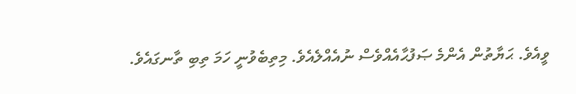ވީއެވެ. ޙަޔާތުން އެންމެ ޞަފުޙާއެއްވެސް ނުއެއްލެއެވެ. މިތިބެވުނީ ހަމަ ތިބި ތާނގައެވެ.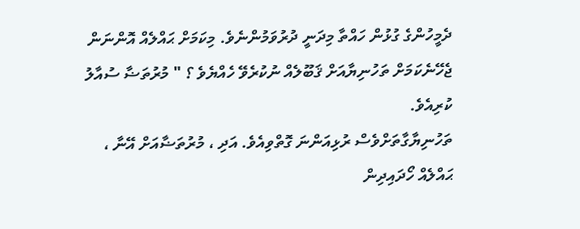ދެމީހުންގެ ގުޅުން ހައްތާ މިދަނީ ދުރުވަމުންނެވެ. މިކަމަށް ޙައްލެއް އޮންނަން ޖެހޭނެކަމަށް ތަހުނިޔާއަށް ޤަބޫލެއް ނުކުރެވޭ ހެއްޔެވެ ؟ " މުރުތަޟާ ސުއާލު ކުރިއެވެ.
ތަހުނިޔާގާތަށްވެސް ރުޅިއަންނަ ގޮތްވިއެވެ. އަދި ، މުރުތަޟާއަށް އޭނާ ، ޙައްލެއް ހޯދައިދިން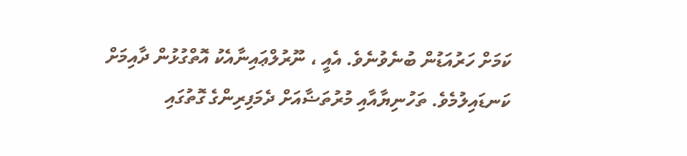ކަމަށް ހަރުއަޑުން ބުނެވުނެވެ. އެއީ ، ނޫރުލްޢައިނާއެކު އޮތްގުޅުން ދާއިމަށް ކަނޑައިލުމެވެ. ތަހުނިޔާއާއި މުރުތަޟާއަށް ދެމަފިރިންގެ ގޮތުގައި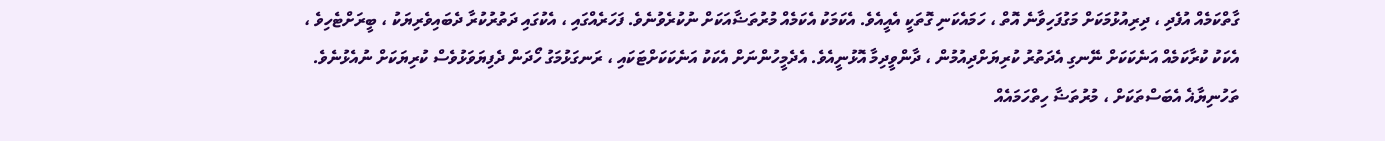ގާތްކަމެއް އުފެދި ، ދިރިއުޅުމަކަށް މަގުފަހިވާނެ އޮތް ، ހަމައެކަނި ގޮތަކީ އެއީއެވެ. އެކަމަކު އެކަމެއް މުރުތަޟާއަކަށް ނުކުރެވުނެވެ. ފަހަރެއްގައި ، އެކުގައި ދަތުރުކުރާ ދެބައިވެރިޔަކު ، ބީރަށްޓެހިވެ ، އެކަކު ކުރާކަމެއް އަނެކަކަށް ނޭނގި އެދަތުރު ކުރިޔަށްދިއުމުން ، ދާންވީދިމާ އޮޅުނީއެވެ. އެދެމީހުންނަށް އެކަކު އަނެކަކަށްޓަކައި ، ރަނގަޅުމަގު ހޯދަން ދެފިޔަވަޅުވެސް ކުރިޔަކަށް ނުއެޅުނެވެ. ތަހުނިޔާޣެ އެބަސްތަކަށް ، މުރުތަޟާ ހިތްހަމައެއް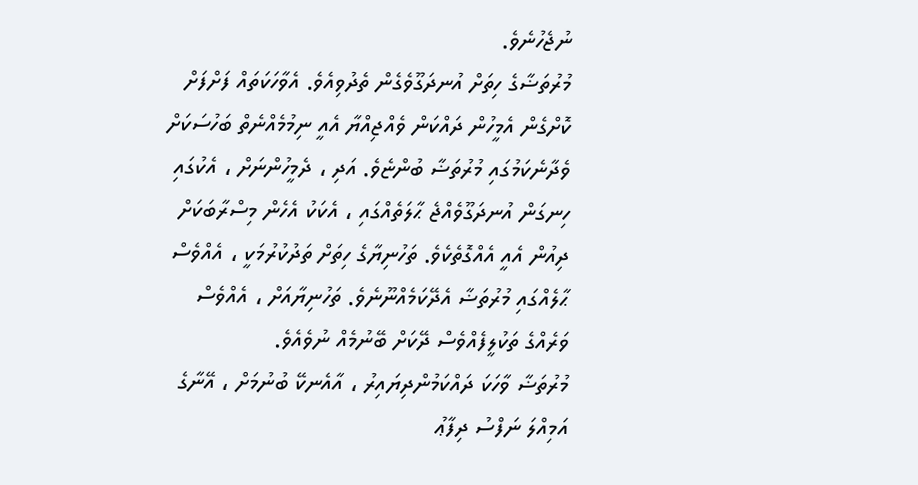ނުޖެހުނެވެ.
މުރުތަޟާގެ ހިތަށް އުނދަގޫވެގެން ތެދުވިއެވެ. އެވާހަކަތައް ފަށްފަށް ކޮށްގެން އެމީހުން ދައްކަން ވެއްޖިއްޔާ އެއީ ނިމުމެއްނެތް ބަހުސަކަށް ވެދާނެކަމުގައި މުރުތަޟާ ބުންޏެވެ. އަދި ، ދެމީހުންނަށް ، އެކުގައި ހިނގަން އުނދަގޫވެއްޖެ ޙާލަތެއްގައި ، އެކަކު އެހެން މިސްރާބަކަށް ދިއުން އެއީ އެއްގޮތެކެވެ. ތަހުނިޔާގެ ހިތަށް ތަދުކުރުމަކީ ، އެއްވެސް ޙާލެއްގައި މުރުތަޟާ އެދޭކަމެއްނޫނެވެ. ތަހުނިޔާއަށް ، އެއްވެސް ވަރެއްގެ ތަކުލީފެއްވެސް ދޭކަށް ބޭނުމެއް ނުވެއެވެ.
މުރުތަޟާ ވާހަކަ ދައްކަމުންދިޔައިރު ، އާއެނކޭ ބުނުމަށް ، އޭނާގެ އަމިއްލަ ނަފްސު ދިފާޢު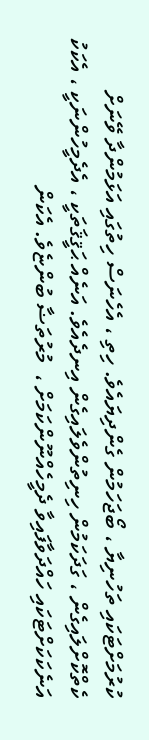ކުރުމަށްޓަކައި ތަހުނިޔާ ، ބޯޖަހަމުން ގެންދިޔައެވެ. ހިތި ، އެހެނަސް ހިތުގައި އަޅަމުންދާ ވޭނަށް ކެތްކޮށްލައިގެން ، ގަދަކަމުން ހިނިތުންވެލައިގެން އިނދެއެވެ. އަނެއް ޙަޤީޤަތަކީ ، އެދެމީހުންނަކީ ، އެކަކު އަނެކަކަށްޓަކައި ހައްދަވާފައިވާ ދެމީހެއްނޫންކަމަށް ،  މުރުތަޟާ ބުންޏެވެ. އެކަން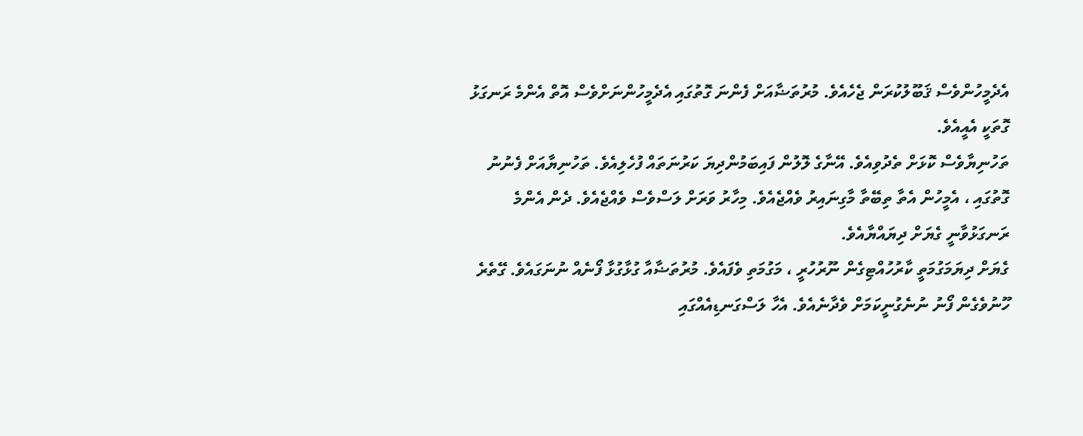އެދެމީހުންވެސް ޤަބޫލުކުރަން ޖެހެއެވެ. މުރުތަޟާއަށް ފެންނަ ގޮތުގައި އެދެމީހުންނަށްވެސް އޮތް އެންމެ ރަނގަޅު ގޮތަކީ އެއީއެވެ.
ތަހުނިޔާވެސް ކޮޅަށް ތެދުވިއެވެ. އޭނާގެ ލޮލުން ފައިބަމުންދިޔަ ކަރުނަތައް ފުހެލިއެވެ. ތަހުނިޔާއަށް ފެނުނު ގޮތުގައި ، އެމީހުން އެތާ ތިބޭތާ މާގިނައިރު ވެއްޖެއެވެ. މިހާރު ވަރަށް ލަސްވެސް ވެއްޖެއެވެ. ދެން އެންމެ ރަނގަޅުވާނީ ގެޔަށް ދިޔައްޔާއެވެ.
ގެޔަށް ދިޔަމަގުމަތީ ކާރުހުއްޓިގެން ނޫރުހުރީ ، މަގުމަތި ވެފައެވެ. މުރުތަޟާއާ ގުޅާގުޅާ ފޯނެއް ނުނަގައެވެ. ގޭތެރެ ހޫނުވެގެން ފޯނު ނުނެގުނީކަމަށް ވެދާނެއެވެ. އެހާ ލަސްގަނޑިއެއްގައި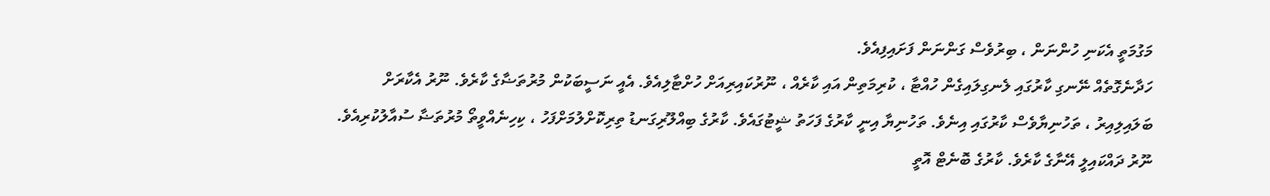މަގުމަތީ އެކަނި ހުންނަން ، ބިރުވެސް ގަންނަން ފަށައިފިއެވެ.
ހަދާނެގޮތެއް ނޭނގި ކާރުގައި ލެނގިލައިގެން ހުއްޓާ ، ކުރިމަތިން އައި ކާރެއް ، ނޫރުކައިރިއަށް ހުށްޓާލިއެވެ. އެއީ ނަސީބަކުން މުރުތަޟާގެ ކާރެވެ. ނޫރު އެކާރަށް ބަލައިލިއިރު ، ތަހުނިޔާވެސް ކާރުގައި އިނެވެ. ތަހުނިޔާ އިނީ ކާރުގެ ފަހަތު ޝީޓުގައެވެ. ކާރުގެ ބިއްލޫރިގަނޑު ތިރިކޮށްލުމަށްފަހު ، ކިހިނެއްވީތޯ މުރުތަޟާ ސުއާލުކުރިއެވެ. ނޫރު ދައްކައިލީ އޭނާގެ ކާރެވެ. ކާރުގެ ބޮނެޓް އޮތީ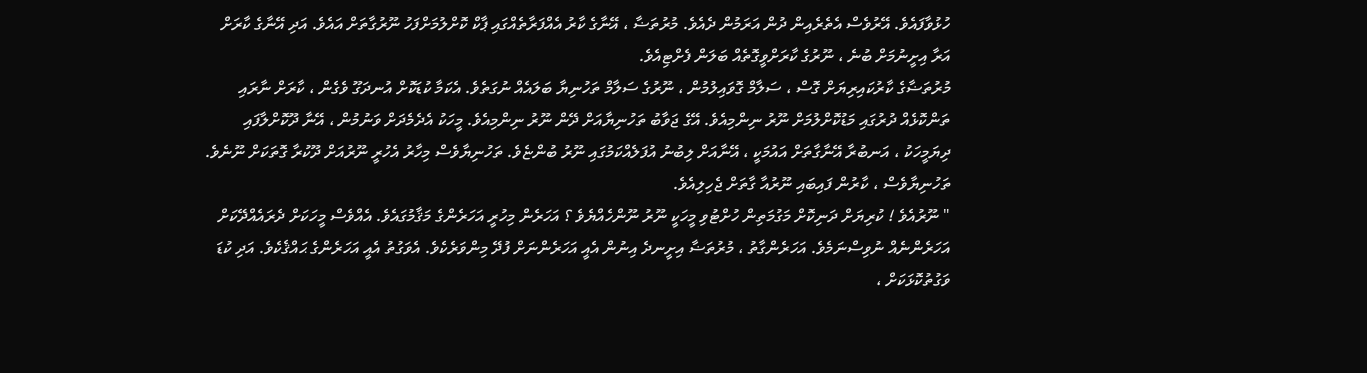ހުޅުވާފައެވެ. އޭރުވެސް އެތެރެއިން ދުން އަރަމުން ދެއެވެ. މުރުތަޟާ ، އޭނާގެ ކާރު އެއްފަރާތެއްގައި ޕާކް ކޮށްލުމަށްފަހު ނޫރުގާތަށް އައެވެ. އަދި އޭނާގެ ކާރަށް އަރާ އިށީނުމަށް ބުނެ ، ނޫރުގެ ކާރަށްވީގޮތެއް ބަލަން ފެށްޓިއެވެ.
މުރުތަޟާގެ ކާރުކައިރިޔަށް ގޮސް ، ސަލާމް ގޮވައިލުމުން ، ނޫރުގެ ސަލާމް ތަހުނިޔާ ބަލައެއް ނުގަތެވެ. އެކަމާ ކުޑަކޮށް އުނދަގޫ ވެގެން ، ކާރަށް ނާރައި ތަންކޮޅެއް ދުރުގައި މަޑުކޮށްލުމަށް ނޫރު ނިންމިއެވެ. އޭގެ ޖަވާބު ތަހުނިޔާއަށް ދޭން ނޫރު ނިންމިއެވެ. މީހަކު އެދެމެދަށް ވަނުމުން ، އޭނާ ދޫކޮށްލާފައި ދިޔަމީހަކު ، އަނބުރާ އޭނާގާތަށް އައުމަކީ ، އޭނާއަށް ލިބުނު އުފަލެއްކަމުގައި ނޫރު ބުންޏެވެ. ތަހުނިޔާވެސް މިހާރު އެހުރީ ނޫރުއަށް ދޫކުރާ ގޮތަކަށް ނޫނެވެ. ތަހުނިޔާވެސް ، ކާރުން ފައިބައި ނޫރުއާ ގާތަށް ޖެހިލިއެވެ.
" ނޫރުއެވެ ! ކުރިޔަށް ދަނިކޮށް މަގުމަތިން ހުށްޓުވި މީހަކީ ނޫރު ނޫންހެއްޔެވެ ؟ އަހަރެން މިހުރީ އަހަރެންގެ މަޤާމުގައެވެ. އެއްވެސް މީހަކަށް ދެރައެއްދޭކަށް އަހަރެންނެއް ނުވިސްނަމެވެ. އަހަރެންގާތު ، މުރުތަޟާ އިށީނދެ އިނުން އެއީ އަހަރެންނަށް ފުދޭ މިންވަރެކެވެ. އެވަގުތު އެއީ އަހަރެންގެ ޙައްޤެކެވެ. އަދި ކުޑަ ވަގުތުކޮޅަކަށް ،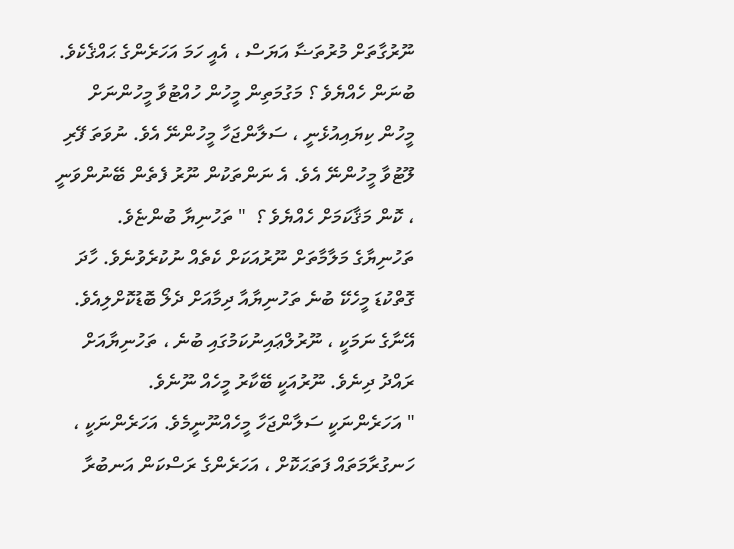ނޫރުގާތަށް މުރުތަޟާ އަޔަސް ، އެއީ ހަމަ އަހަރެންގެ ޙައްޤެކެވެ. ބުނަން ހެއްޔެވެ ؟ މަގުމަތިން މީހުން ހުއްޓުވާ މީހުންނަށް މީހުން ކިޔައިއުޅެނީ ، ސަލާންޖަހާ މީހުންނޭ އެވެ. ނުވަތަ ފޭރި ލޫޓުވާ މީހުންނޭ އެވެ. އެ ނަންތަކުން ނޫރު ފެތެން ބޭނުންވަނީ ، ކޮން މަޤާކަމަށް ހެއްޔެވެ ؟  " ތަހުނިޔާ ބުންޏެވެ.
ތަހުނިޔާގެ މަލާމާތަށް ނޫރުއަކަށް ކެތެއް ނުކުރެވުނެވެ. ހާދަ ގޮތްކުޑަ މީހެކޭ ބުނެ ތަހުނިޔާއާ ދިމާއަށް ދެލޯ ބޮޑުކޮށްލިއެވެ. އޭނާގެ ނަމަކީ ، ނޫރުލްޢައިނުކަމުގައި ބުނެ ، ތަހުނިޔާއަށް ރައްދު ދިނެވެ. ނޫރުއަކީ ބޭކާރު މީހެއް ނޫނެވެ.
" އަހަރެންނަކީ ސަލާންޖަހާ މީހެއްނޫނީމެވެ. އަހަރެންނަކީ ، ހަނގުރާމަތައް ފަތަޙަކޮށް ، އަހަރެންގެ ރަސްކަން އަނބުރާ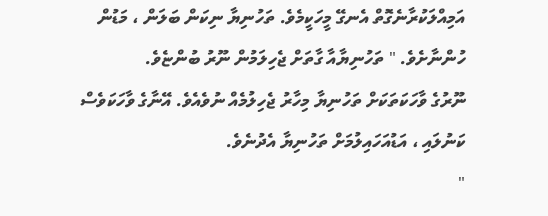އަމިއްލަކުރާނެގޮތް އެނގޭ މީހަކީމެވެ. ތަހުނިޔާ ނިކަން ބަލަން ، މަޑުން ހުންނާށެވެ. " ތަހުނިޔާއާ ގާތަށް ޖެހިލަމުން ނޫރު ބުންޏެވެ.
ނޫރުގެ ވާހަކަތަކަށް ތަހުނިޔާ މިހާރު ޖެހިލުމެއް ނުވެއެވެ. އޭނާގެ ވާހަކަވެސް ކަނުލައި ، އަޑުއަހައިލުމަށް ތަހުނިޔާ އެދުނެވެ.
"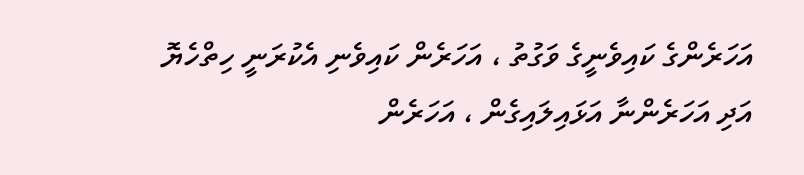އަހަރެންގެ ކައިވެނީގެ ވަގުތު ، އަހަރެން ކައިވެނި އެކުރަނީ ހިތްހެޔޮ އަދި އަހަރެންނާ އަޅައިލައިގެން ، އަހަރެން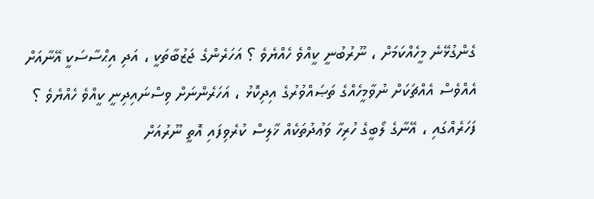ގެންގުޅޭނެ މީހެއްކަމަށް ، ނޫރުބުނީ ކީއްވެ ހެއްޔެވެ ؟ އަހަރެންގެ ޖަޒުބާތަކީ ، އަދި އިޙްސާސަކީ އޭނާއަށް އެއްވެސް އެއްޗަކަށް ނުވާމީހެއްގެ ތަޞައްވުރުގެ އިދިކޮޅު ، އަހަރެންނަށް ވިސްނައިދިނީ ކީއްވެ ހެއްޔެވެ ؟ ފަހަރެއްގައި ، އޭނާގެ ލޯބީގެ ހުރިހާ ވަޢުދުތަކެއް ޚާލިސް ކުރެވިފައި އޮތީ ނޫރުއަށް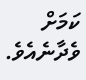ކަމަށް ވެދާނެއެވެ.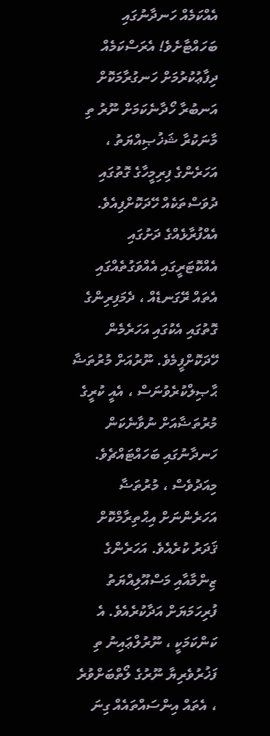އެއްކަމެއް ހަނދާނުގައި ބަހައްޓާށެވެ! އެރަސްކަމެއް ދިފާޢުކުރުމަށް ހަނގުރާމަކޮށް އަނބުރާ ހޯދާނެކަމަށް ނޫރު ތި މާނަކުރާ ޝަޚުޞިއްޔަތު ، އަހަރެންގެ ފިރިމީހާގެ ގޮތުގައި ދުވަސްތަކެއް ހޭދަކޮށްފިއެވެ. އެއްފުރާޅެއްގެ ދަށުގައި އެއްކޮޓަރީގައި އެއްވަގުތެއްގައި  އެތައް ރޭގަނޑެއް ، ދެމަފިރިންގެ ގޮތުގައި އެކުގައި އަހަރެމެން ހޭދަކޮށްފީމެވެ. ނޫރުއަށް މުރުތަޟާ ޙާޞިލްކުރެވުނަސް ، އެއީ ކުރީގެ މުރުތަޟާއަށް ނުވާނެކަން ހަނދާނުގައި ބަހައްޓައްޗެވެ. މިއަދުވެސް ، މުރުތަޟާ އަހަރެންނަށް އިޙްތިރާމްކޮށް ޤަދަރު ކުރެއެވެ. އަހަރެންގެ ޒިންމާއާއި މަސްއޫލިއްޔަތު ފުރިހަމަޔަށް އަދާކުރެއެވެ. އެ ކަންކަމަކީ ، ނޫރުލްޢައިނު ތި ފަޚުރުވެރިޔާ ނޫރުގެ ލޯތްބަށްވުރެ ، އެތައް އިންސައްތައެއް ގިނަ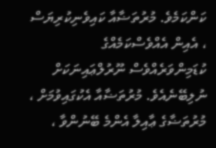ކަންކަމެވެ. މުރުތަޟާއާ ކައިވެނިކުރިޔަސް ، އެއިން އެއްވެސްކަމެއްގެ ކުޑަމިންވަރެއްވެސް ނޫރުލްޢައިނަކަށް ނުލިބޭނެއެވެ. މުރުތަޟާއާ އެކުގައިވުމަށް ، މުރުތަޟާގެ ޢާއިލާ އެންމެ ބޭނުންވާ ،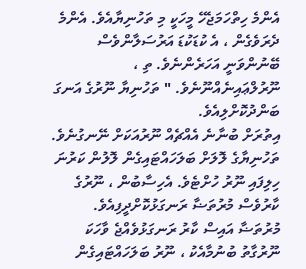އެންމެ ހިތްހަމަޖެހޭ މީހަކީ މި ތަހުނިޔާއެވެ. އެންމެ ދެރަވެގެން ، އެ ކުޑަކުޑަ އަރުސަލާންވެސް ބޭނުންވަނީ އަހަރެންނެވެ. ތި ، ނޫރުލްޢައިނެއްނޫނެވެ. " ތަހުނިޔާ ނޫރުގެ އަނގަ ބަންދުކޮށްލިއެވެ.
އިތުރަށް ބުނާނެ އެއްޗެއް ނޫރުއަކަށް ނޭނގުނެވެ. ތަހުނިޔާގެ ލޮލަށް ބަލަހައްޓައިގެން ލޮލުން ކަރުނަ ހިލިފައި ނޫރު ހުށްޓެވެ. އެހިސާބުން ، ނޫރުގެ ކާރުވެސް މުރުތަޟާ ރަނގަޅުކޮށްދީފިއެވެ.
މުރުތަޟާ އައިސް ކާރު ރަނގަޅުވެއްޖެ ވާހަކަ ނޫރުގާތު ބުނުމާއެކު ، ނޫރު ބަލަހައްޓައިގެން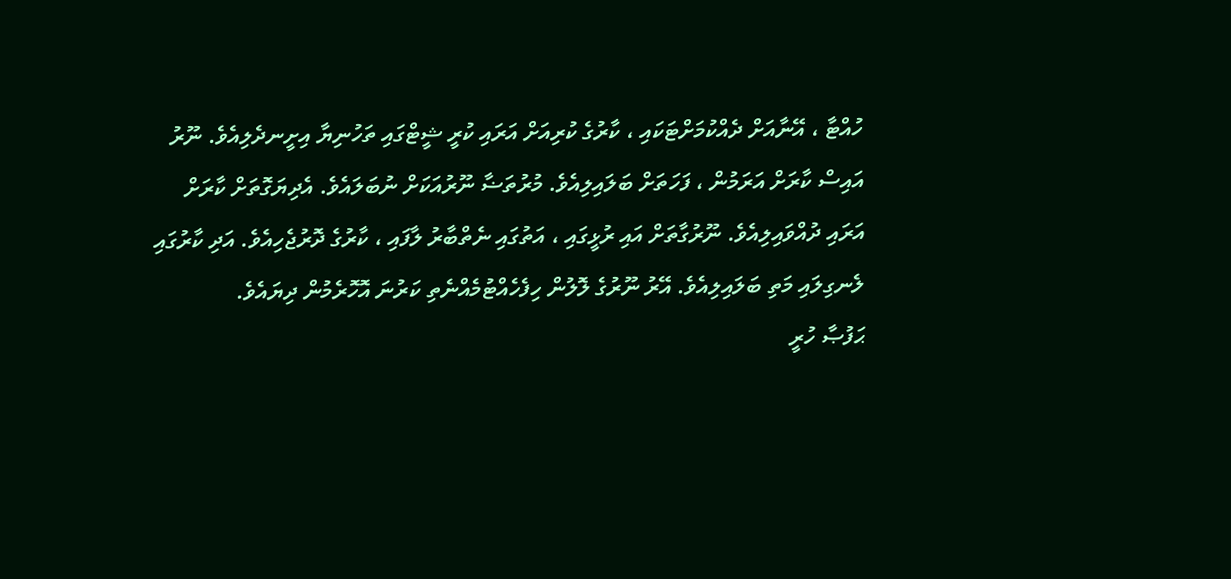ހުއްޓާ ، އޭނާއަށް ދެއްކުމަށްޓަކައި ، ކާރުގެ ކުރިއަށް އަރައި ކުރީ ޝީޓްގައި ތަހުނިޔާ އިށީނދެލިއެވެ. ނޫރު އައިސް ކާރަށް އަރަމުން ، ފަހަތަށް ބަލައިލިއެވެ. މުރުތަޟާ ނޫރުއަކަށް ނުބަލައެވެ. އެދިޔަގޮތަށް ކާރަށް އަރައި ދުއްވައިލިއެވެ. ނޫރުގާތަށް އައި ރުޅީގައި ، އަތުގައި ނެތްބާރު ލާފައި ، ކާރުގެ ދޮރުޖެހިއެވެ. އަދި ކާރުގައި ލެނގިލައި މަތި ބަލައިލިއެވެ. އޭރު ނޫރުގެ ލޮލުން ހިފެހެއްޓުމެއްނެތި ކަރުނަ އޮހޮރެމުން ދިޔައެވެ.
ޙަފުޞާ ހުރީ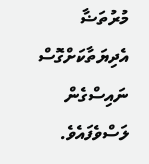މުރުތަޟާ އެދިޔަތާކަށްގޮސް ނައިސްގެން ލަސްވެފައެވެ.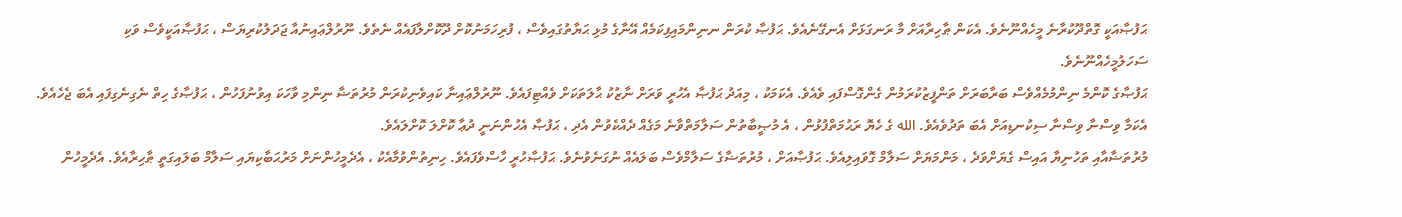ޙަފުޞާއަކީ ގޮތްދޫކުރާނެ މީހެއްނޫނެވެ. އެކަން ޠާހިރާއަށް މާ ރަނގަޅަށް އެނގޭނެއެވެ. ޙަފުޞާ ކުރަން ނނިންމައިފިކަމެއް އޭނާގެ މުޅި ޙަޔާތުގައިވެސް ، ފުރިހަމަނުކޮށް ދޫކޮށްލާފައެއް ނެތެވެ. ނޫރުލްޢައިނުއާ ޖަދަލުކުރިޔަސް ، ޙަފުޞާއަކީވެސް ވަކި ސަހަލުމީހެއްނޫނެވެ.
ޙަފުޞާގެ ކޮންމެ ނިންމުމެއްވެސް ބަރާބަރަށް ތަންފީޒުކުރަމުން ގެންގޮސްފައި ވެއެވެ. އެކަމަކު ، މިއަދު ޙަފުޞާ އެހުރީ ވަރަށް ނާޒުކު ޙާލަތަކަށް ވެއްޓިފައެވެ. ނޫރުލްޢައިނާ ކައިވެނިކުރަން މުރުތަޟާ ނިންމި ވާހަކަ އިވުނުފަހުން ، ޙަފުޞާގެ ހިތް ނެގިނެގިފައި އެބަ ޖެހެއެވެ. އެކަމާ ވިސްނާ ވިސްނާ ސިކުނޑިއަށް އެބަ ތަދުވެއެވެ. الله ގެ ހެޔޮ ރަޙުމަތްފުޅުން ، އެ މުޞީބާތުން ސަލާމަތްވާނެ މަގެއް ދެއްކެވުން އެދި ، ޙަފުޞާ އެހުންނަނީ ދުޢާ ކޮށްލަ ކޮށްލައެވެ.
މުރުތަޟާއާއި ތަހުނިޔާ އައިސް ގެޔަށްވަދެ ، މަންމަޔަށް ސަލާމް ގޮވައިލިއެވެ. ޙަފުޞާއަށް ، މުރުތަޟާގެ ސަލާމްވެސް ބަލައެއް ނުގަނެވުނެވެ. ޙަފުޞާހުރީ ހާސްވެފައެވެ. ހިނިތުންވުމާއެކު ، އެދެމީހުންނަށް މަރުޙަބާކިޔައި ސަލާމް ބަލައިގަތީ ޠާހިރާއެވެ. އެދެމީހުން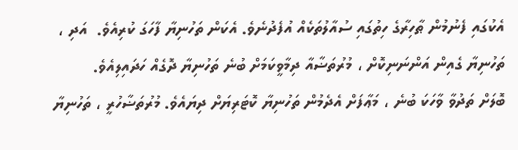އެކުގައި ފެނުމުން ޠާހިރާގެ ހިތުގައި ސުއާލުތަކެއް އުފެދުނެވެ. އެކަން ތަހުނިޔާ ފާހަގަ ކުރިއެވެ.  އަދި ، ތަހުނިޔާ ގެއިން އަންނަނިކޮށް ، މުރުތަޟާއާ ދިމާވީކަމަށް ބުނެ ތަހުނިޔާ ދޮގެއް ހަދައިލިއެވެ.
ބޮލަށް ތަދުވާ ވާހަކަ ބުނެ ، މަޢާފަށް އެދެމުން ތަހުނިޔާ ކޮޓަރިޔަށް ދިޔައެވެ. މުރުތަޟާހުރީ ، ތަހުނިޔާ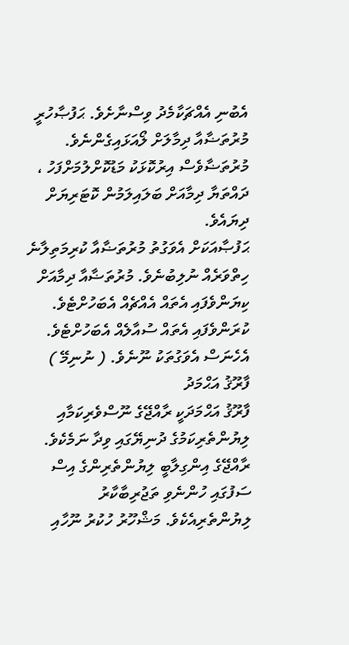އެބުނި އެއްޗަކާމެދު ވިސްނާށެވެ. ޙަފުޞާހުރީ މުރުތަޟާއާ ދިމާލަށް ލޯއަޅައިގެންނެވެ. މުރުތަޟާވެސް އިރުކޮޅަކު މަޑުކޮށްލުމަށްފަހު ، ދައްތަޔާ ދިމާއަށް ބަލައިލަމުން ކޮޓަރިޔަށް ދިޔައެވެ.
ޙަފުޞާއަކަށް އެވަގުތު މުރުތަޟާއާ ކުރިމަތިލާނެ ހިތްވަރެއް ނުލިބުނެވެ. މުރުތަޟާއާ ދިމާއަށް ކިޔަންވެފައި އެތައް އެއްޗެއް އެބަހުށްޓެވެ. ކުރަންވެފައި އެތައް ސުއާލެއް އެބަހުށްޓެވެ. އެހެނަސް އެވަގުތަކު ނޫނެވެ. ( ނުނިމޭ )
ފާރޫޤު އަޙްމަދު
ފާރޫޤު އަޙްމަދަކީ ރާއްޖޭގެ ނޫސްވެރިކަމާއި ލިޔުންތެރިކަމުގެ ދުނިޔޭގައި ވިދާ ނަމެކެވެ. ރާއްޖޭގެ އިންގިލާބީ ލިޔުންތެރިންގެ އިސް ސަފުގައި ހުންނެވި ތަޖުރިބާކާރު ލިޔުންތެރިއެކެވެ. މަޝްހޫރު ހުކުރު ނޫހާއި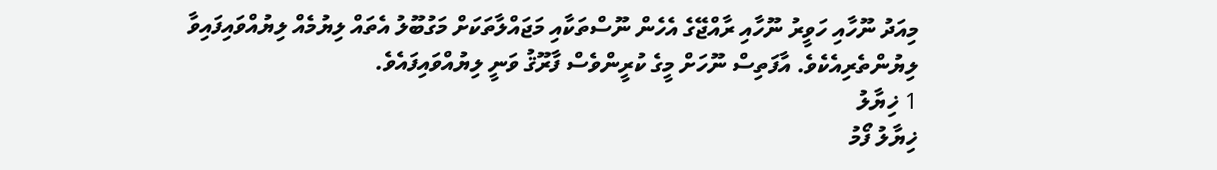މިއަދު ނޫހާއި ހަވީރު ނޫހާއި ރާއްޖޭގެ އެހެން ނޫސްތަކާއި މަޖައްލާތަކަށް މަގުބޫލު އެތައް ލިޔުމެއް ލިޔުއްވައިފައިވާ ލިޔުންތެރިއެކެވެ. އާފަތިސް ނޫހަށް މީގެ ކުރީންވެސް ފާރޫޤު ވަނީ ލިޔުއްވައިފައެވެ.
1 ޚިޔާލު
ޚިޔާލު ފޯމު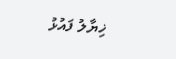ޚިޔާލު ފައުޅު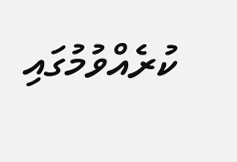ކުރެއްވުމުގައި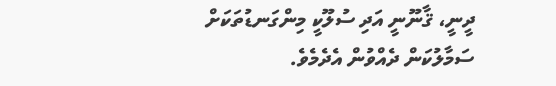ދީނީ، ޤާނޫނީ އަދި ސުލޫކީ މިންގަނޑުތަކަށް ސަމާލުކަން ދެއްވުން އެދެމެވެ.